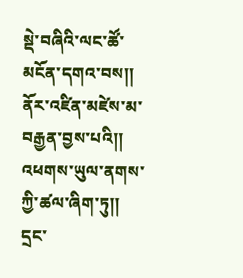སྡེ་བཞིའི་ལང་ཚོ་མངོན་དགའ་བས།། ནོར་འཛིན་མཛེས་མ་བརྒྱན་བྱས་པའི།། འཕགས་ཡུལ་ནགས་ཀྱི་ཚལ་ཞིག་ཏུ།། དྲང་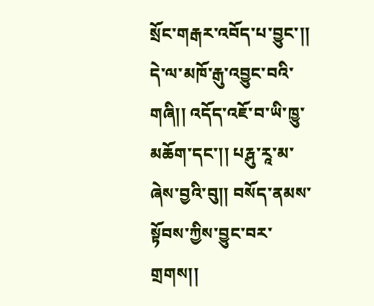སྲོང་གརྒར་འབོད་པ་བྱུང་།། དེ་ལ་མཁོ་རྒུ་འབྱུང་བའི་གཞི།། འདོད་འཇོ་བ་ཡི་ཁྱུ་མཆོག་དང་།། པརྴུ་རཱ་མ་ཞེས་བྱའི་བུ།། བསོད་ནམས་སྟོབས་ཀྱིས་བྱུང་བར་གྲགས།།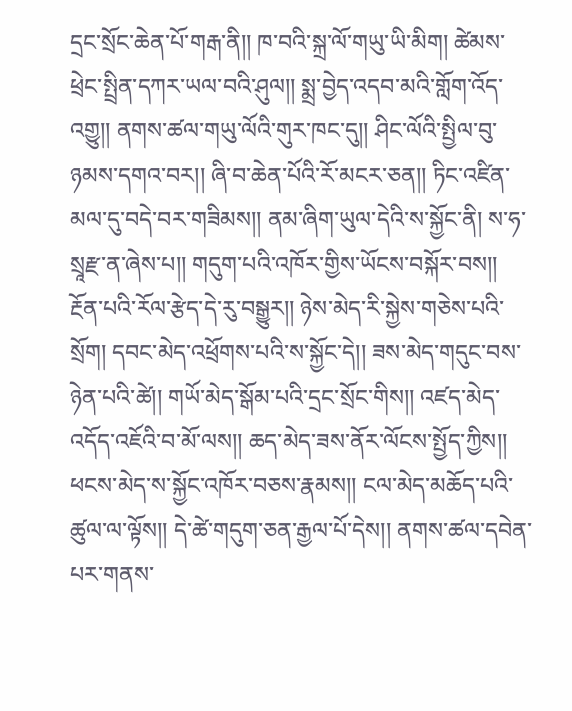དྲང་སྲོང་ཆེན་པོ་གརྒ་ནི།། ཁ་བའི་སྐྲ་ལོ་གཡུ་ཡི་མིག། ཚེམས་ཕྲེང་སྤྲིན་དཀར་ཡལ་བའི་ཤུལ།། སྨྲ་བྱེད་འདབ་མའི་གློག་འོད་འགྱུ།། ནགས་ཚལ་གཡུ་ལོའི་གུར་ཁང་དུ།། ཤིང་ལོའི་སྤྱིལ་བུ་ཉམས་དགའ་བར།། ཞི་བ་ཆེན་པོའི་རོ་མངར་ཅན།། ཏིང་འཛིན་མལ་དུ་བདེ་བར་གཟིམས།། ནམ་ཞིག་ཡུལ་དེའི་ས་སྐྱོང་ནི། ས་ཧ་སྲཱརྫ་ན་ཞེས་པ།། གདུག་པའི་འཁོར་གྱིས་ཡོངས་བསྐོར་བས།། རྔོན་པའི་རོལ་རྩེད་དེ་རུ་བསྒྱུར།། ཉེས་མེད་རི་སྐྱེས་གཅེས་པའི་སྲོག། དབང་མེད་འཕྲོགས་པའི་ས་སྐྱོང་དེ།། ཟས་མེད་གདུང་བས་ཉེན་པའི་ཚེ།། གཡོ་མེད་སྒོམ་པའི་དྲང་སྲོང་གིས།། འཛད་མེད་འདོད་འཇོའི་བ་མོ་ལས།། ཆད་མེད་ཟས་ནོར་ལོངས་སྤྱོད་ཀྱིས།། ཕངས་མེད་ས་སྐྱོང་འཁོར་བཅས་རྣམས།། ངལ་མེད་མཆོད་པའི་ཚུལ་ལ་ལྟོས།། དེ་ཚེ་གདུག་ཅན་རྒྱལ་པོ་དེས།། ནགས་ཚལ་དབེན་པར་གནས་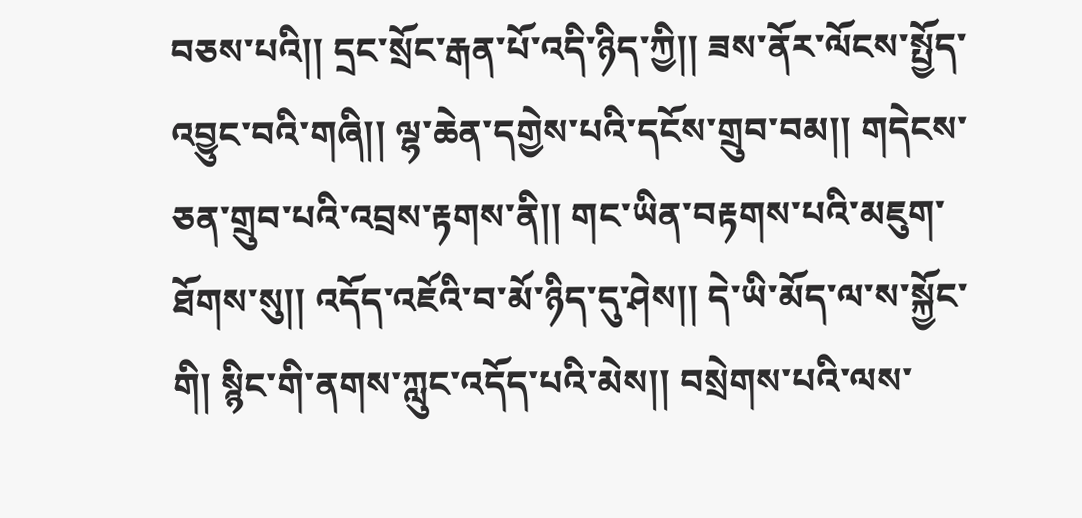བཅས་པའི།། དྲང་སྲོང་རྒན་པོ་འདི་ཉིད་ཀྱི།། ཟས་ནོར་ལོངས་སྤྱོད་འབྱུང་བའི་གཞི།། ལྷ་ཆེན་དགྱེས་པའི་དངོས་གྲུབ་བམ།། གདེངས་ཅན་གྲུབ་པའི་འབྲས་རྟགས་ནི།། གང་ཡིན་བརྟགས་པའི་མཇུག་ཐོགས་སུ།། འདོད་འཇོའི་བ་མོ་ཉིད་དུ་ཤེས།། དེ་ཡི་མོད་ལ་ས་སྐྱོང་གི། སྙིང་གི་ནགས་ཀླུང་འདོད་པའི་མེས།། བསྲེགས་པའི་ལས་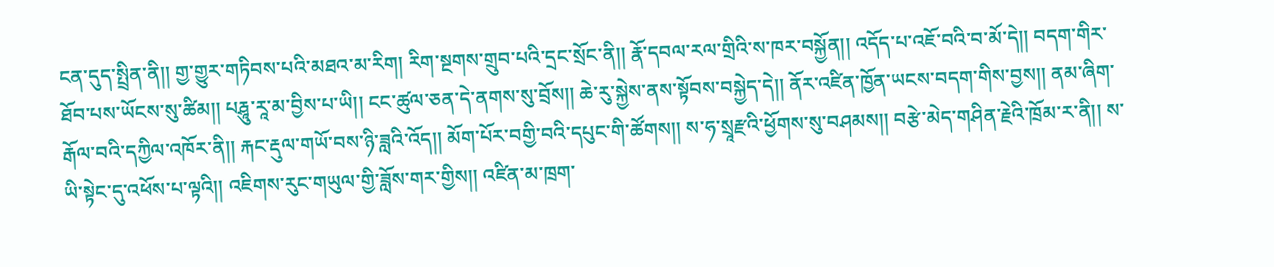ངན་དུད་སྤྲིན་ནི།། གྱ་གྱུར་གཏིབས་པའི་མཐའ་མ་རིག། རིག་སྔགས་གྲུབ་པའི་དྲང་སྲོང་ནི།། རྣོ་དབལ་རལ་གྲིའི་ས་ཁར་བསྐྱོན།། འདོད་པ་འཇོ་བའི་བ་མོ་དེ།། བདག་གིར་ཐོབ་པས་ཡོངས་སུ་ཚིམ།། པརྴཱུ་རཱ་མ་བྱིས་པ་ཡི།། ངང་ཚུལ་ཅན་དེ་ནགས་སུ་བྲོས།། ཆེ་རུ་སྐྱེས་ནས་སྟོབས་བསྐྱེད་དེ།། ནོར་འཛིན་ཁྱོན་ཡངས་བདག་གིས་བྱས།། ནམ་ཞིག་རྒོལ་བའི་དཀྱིལ་འཁོར་ནི།། རྐང་རྡུལ་གཡོ་བས་ཉི་ཟླའི་འོད།། མོག་པོར་བགྱི་བའི་དཔུང་གི་ཚོགས།། ས་ཧ་སྲཱརྫའི་ཕྱོགས་སུ་བཤམས།། བརྩེ་མེད་གཤིན་རྗེའི་ཁྲོམ་ར་ནི།། ས་ཡི་སྟེང་དུ་འཕོས་པ་ལྟའི།། འཇིགས་རུང་གཡུལ་གྱི་ཟློས་གར་གྱིས།། འཛིན་མ་ཁྲག་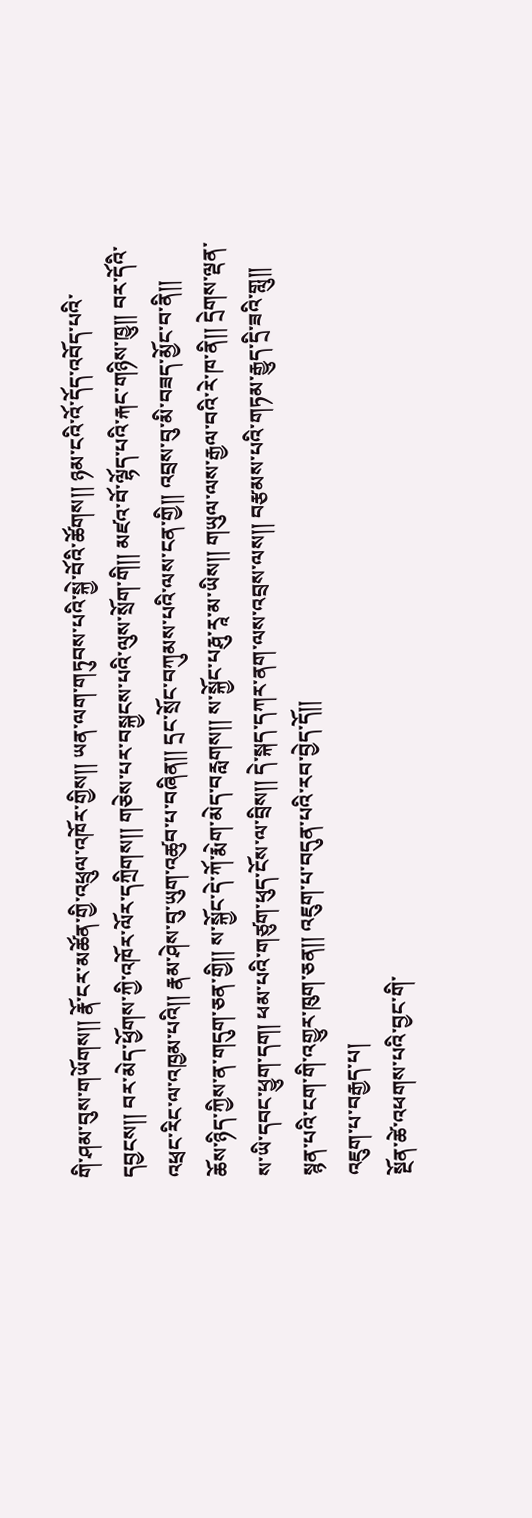གི་ཤམ་བུས་གཡོགས།། རྣོ་ངར་མཚོན་གྱི་འཕྲུལ་འཁོར་གྱིས།། ཡན་ལག་གཏུབས་པའི་སྐྱེ་བོའི་ཚོགས།། ཉམ་ངའི་འོ་དོད་འབོད་པའི་དབྱངས།། བར་མེད་ཕྱོགས་ཀྱི་འཁོར་ལོར་དཀྲིགས།། གཅེས་པར་བསྐྱངས་པའི་ལུས་སྲོག་གི།། མཛའ་བོ་ལྷོད་པའི་རྐང་གཉིས་ཁྱུ།། བར་དོའི་འཕྲང་རིང་ལ་འཁྱམ་པའི།། རྣམ་ཤེས་བུ་ཡུག་འཚུབ་པ་བཞིན།། དྲང་སྲོང་བཀུམས་པའི་ལས་ངན་གྱི།། འབྲས་བུ་མི་བཟད་མྱོང་བ་ནི།། ཆོས་ཉིད་ཀྱིས་ན་གདུག་ཅན་གྱི།། ས་སྐྱོང་དེ་ཀོ་རྨེག་མེད་བརླགས།། ས་སྐྱོང་པརྴུ་རཱ་མ་ཡིས།། གཡུལ་ལས་རྒྱལ་བའི་རེ་ཁ་ནི།། དྲེགས་ལྡན་ས་ཡི་དབང་ཕྱུག་དག། ཕམ་པའི་གཙུག་ཕུད་ངོས་ལ་བྲིས།། དེ་སྐད་དཀར་ནག་ལས་འབྲས་ལས།། བརྩམས་པའི་གཏམ་རྒྱུད་དྲི་ཟའི་གླུ།། སྙན་པའི་ངག་གི་འགྱུར་ཁུག་ཅན།། འཇུག་པ་བདུན་པའི་རབ་བྱེད་དོ།།
འཇུག་པ་བརྒྱད་པ།
སྔོན་ཚེ་འཕགས་པའི་བྱང་གི་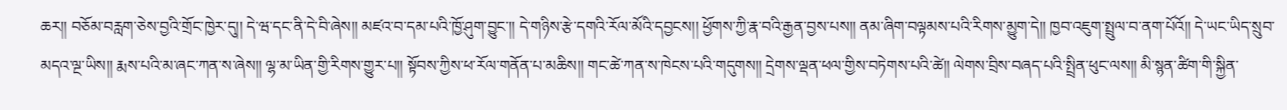ཆར།། བཅོམ་བརླག་ཅེས་བྱའི་གྲོང་ཁྱེར་དུ།། དེ་ཝ་དང་ནི་དེ་བི་ཞེས།། མཛའ་བ་དམ་པའི་ཁྱོ་ཤུག་བྱུང་།། དེ་གཉིས་རྩེ་དགའི་རོལ་མོའི་དབྱངས།། ཕྱོགས་ཀྱི་རྣ་བའི་རྒྱན་བྱས་པས།། ནམ་ཞིག་བལྟམས་པའི་རིགས་མྱུག་དེ།། ཁྱབ་འཇུག་སྤྲུལ་བ་ནག་པོའོ།། དེ་ཡང་ཡིད་སྲུབ་མདའ་ལྔ་ཡིས།། རྨས་པའི་མ་ཞང་ཀན་ས་ཞེས།། ལྷ་མ་ཡིན་གྱི་རིགས་གྱུར་པ།། སྟོབས་ཀྱིས་ཕ་རོལ་གནོན་པ་མཆིས།། གང་ཚེ་ཀན་ས་ཁེངས་པའི་གདུགས།། དྲེགས་ལྡན་ཕལ་གྱིས་བཏེགས་པའི་ཚེ།། ལེགས་བྲིས་བཞད་པའི་སྤྲིན་ཕུང་ལས།། མི་སྙན་ཚིག་གི་སྐྱིན་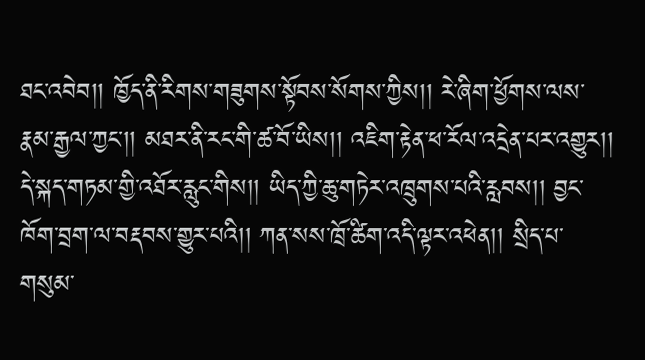ཐང་འབེབ།། ཁྱོད་ནི་རིགས་གཟུགས་སྟོབས་སོགས་ཀྱིས།། རེ་ཞིག་ཕྱོགས་ལས་རྣམ་རྒྱལ་ཀྱང་།། མཐར་ནི་རང་གི་ཚ་བོ་ཡིས།། འཇིག་རྟེན་ཕ་རོལ་འདྲེན་པར་འགྱུར།། དེ་སྐད་གཏམ་གྱི་འཐོར་རླུང་གིས།། ཡིད་ཀྱི་ཆུ་གཏེར་འཁྲུགས་པའི་རླབས།། བྱང་ཁོག་བྲག་ལ་བརྡབས་གྱུར་པའི།། ཀན་སས་ཁྲོ་ཚིག་འདི་ལྟར་འཕེན།། སྲིད་པ་གསུམ་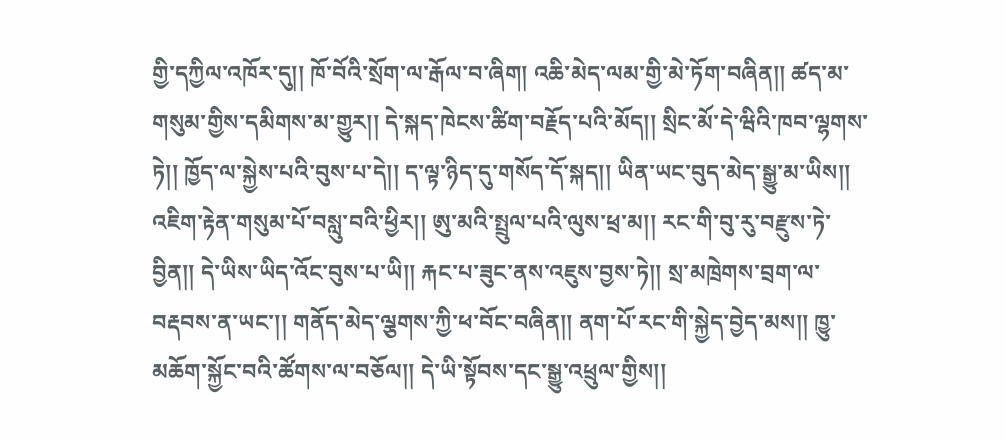གྱི་དཀྱིལ་འཁོར་དུ།། ཁོ་བོའི་སྲོག་ལ་རྒོལ་བ་ཞིག། འཆི་མེད་ལམ་གྱི་མེ་ཏོག་བཞིན།། ཚད་མ་གསུམ་གྱིས་དམིགས་མ་གྱུར།། དེ་སྐད་ཁེངས་ཚིག་བརྗོད་པའི་མོད།། སྲིང་མོ་དེ་ཝིའི་ཁབ་ལྷགས་ཏེ།། ཁྱོད་ལ་སྐྱེས་པའི་བུས་པ་དེ།། ད་ལྟ་ཉིད་དུ་གསོད་དོ་སྐད།། ཡིན་ཡང་བུད་མེད་སྒྱུ་མ་ཡིས།། འཇིག་རྟེན་གསུམ་པོ་བསླུ་བའི་ཕྱིར།། ཨུ་མའི་སྤྲུལ་པའི་ལུས་ཕྲ་མ།། རང་གི་བུ་རུ་བརྫུས་ཏེ་བྱིན།། དེ་ཡིས་ཡིད་འོང་བུས་པ་ཡི།། རྐང་པ་ཟུང་ནས་འཇུས་བྱས་ཏེ།། སྲ་མཁྲེགས་བྲག་ལ་བརྡབས་ན་ཡང་།། གནོད་མེད་ལྕགས་ཀྱི་ཕ་བོང་བཞིན།། ནག་པོ་རང་གི་སྐྱེད་བྱེད་མས།། ཁྱུ་མཆོག་སྐྱོང་བའི་ཚོགས་ལ་བཅོལ།། དེ་ཡི་སྟོབས་དང་སྒྱུ་འཕྲུལ་གྱིས།།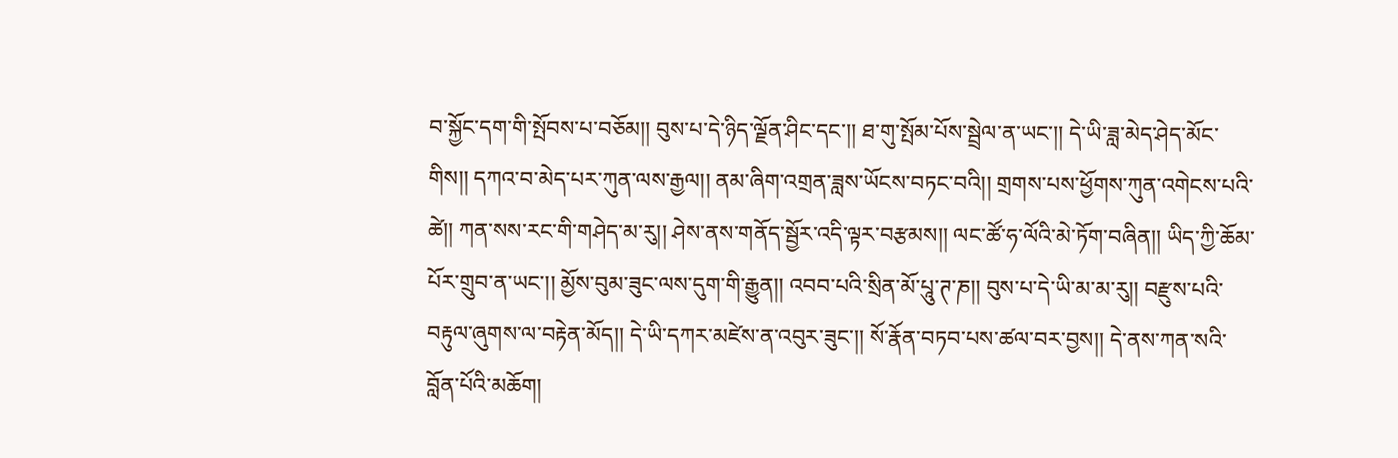བ་སྐྱོང་དག་གི་སྤོབས་པ་བཅོམ།། བུས་པ་དེ་ཉིད་ལྗོན་ཤིང་དང་།། ཐ་གུ་སྤོམ་པོས་སྦྲེལ་ན་ཡང་།། དེ་ཡི་ཟླ་མེད་ཤེད་མོང་གིས།། དཀའ་བ་མེད་པར་ཀུན་ལས་རྒྱལ།། ནམ་ཞིག་འགྲན་ཟླས་ཡོངས་བཏང་བའི།། གྲགས་པས་ཕྱོགས་ཀུན་འགེངས་པའི་ཚེ།། ཀན་སས་རང་གི་གཤེད་མ་རུ།། ཤེས་ནས་གནོད་སྦྱོར་འདི་ལྟར་བརྩམས།། ལང་ཚོ་ཧ་ལོའི་མེ་ཏོག་བཞིན།། ཡིད་ཀྱི་ཆོམ་པོར་གྲུབ་ན་ཡང་།། མྱོས་བུམ་ཟུང་ལས་དུག་གི་རྒྱུན།། འབབ་པའི་སྲིན་མོ་པཱུ་ཊ་ཎ།། བུས་པ་དེ་ཡི་མ་མ་རུ།། བརྫུས་པའི་བརྟུལ་ཞུགས་ལ་བརྟེན་མོད།། དེ་ཡི་དཀར་མཛེས་ན་འབུར་ཟུང་།། སོ་རྣོན་བཏབ་པས་ཚལ་བར་བྱས།། དེ་ནས་ཀན་སའི་བློན་པོའི་མཆོག།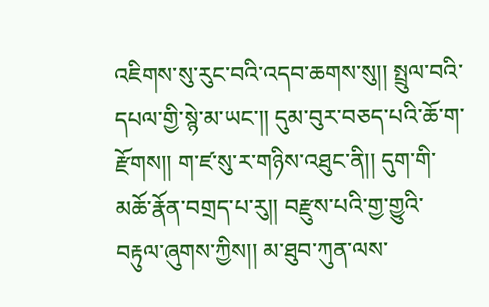འཇིགས་སུ་རུང་བའི་འདབ་ཆགས་སུ།། སྤྲུལ་བའི་དཔལ་གྱི་སྙེ་མ་ཡང་།། དུམ་བུར་བཅད་པའི་ཆོ་ག་རྫོགས།། ག་ཛ་སུ་ར་གཉིས་འཐུང་ནི།། དུག་གི་མཆོ་རྣོན་བགྲད་པ་རུ།། བརྫུས་པའི་གྱ་གྱུའི་བརྟུལ་ཞུགས་ཀྱིས།། མ་ཐུབ་ཀུན་ལས་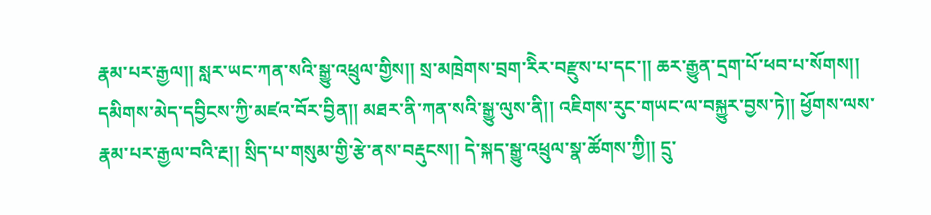རྣམ་པར་རྒྱལ།། སླར་ཡང་ཀན་སའི་སྒྱུ་འཕྲུལ་གྱིས།། སྲ་མཁྲེགས་བྲག་རིེར་བརྫུས་པ་དང་།། ཆར་རྒྱུན་དྲག་པོ་ཕབ་པ་སོགས།། དམིགས་མེད་དབྱིངས་ཀྱི་མཛའ་བོར་བྱིན།། མཐར་ནི་ཀན་སའི་སྒྱུ་ལུས་ནི།། འཇིགས་རུང་གཡང་ལ་བསྐྱུར་བྱས་ཏེ།། ཕྱོགས་ལས་རྣམ་པར་རྒྱལ་བའི་རྔ།། སྲིད་པ་གསུམ་གྱི་རྩེ་ནས་བརྡུངས།། དེ་སྐད་སྒྱུ་འཕྲུལ་སྣ་ཚོགས་ཀྱི།། དྲུ་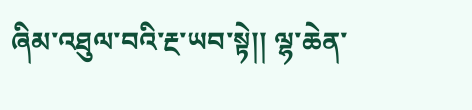ཞིམ་འཐུལ་བའི་རྔ་ཡབ་སྟེ།། ལྷ་ཆེན་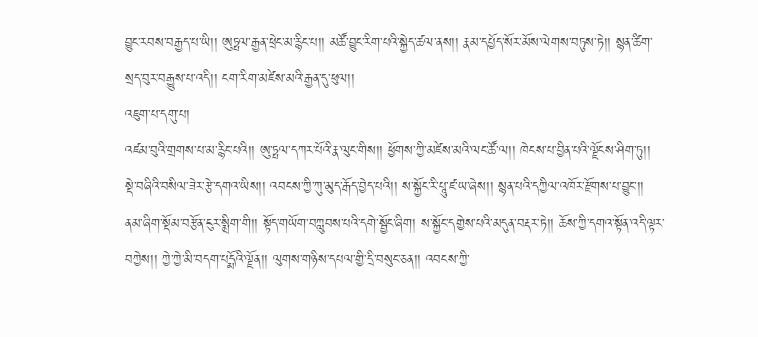བྱུང་རབས་བརྒྱད་པ་ཡི།། ཨུཏྤལ་རྒྱན་ཕྲེང་མ་རྙིང་པ།། མཚོ་བྱུང་རིག་པའི་སྐྱེད་ཚལ་ནས།། རྣམ་དཔྱོད་སོར་མོས་ལེགས་བཏུས་ཏེ།། སྙན་ཚིག་སྲད་བུར་བརྒྱུས་པ་འདི།། ངག་རིག་མཛེས་མའི་རྒྱན་དུ་ཕུལ།།
འཇུག་པ་དགུ་པ།
འཛམ་བུའི་གྲགས་པ་མ་རྙིང་པའི།། ཨུ་ཏྤལ་དཀར་པོའི་རྣ་ལུང་གིས།། ཕྱོགས་ཀྱི་མཛེས་མའི་ལང་ཚོ་ལ།། ཁེངས་པ་བྱིན་པའི་ལྗོངས་ཤིག་ཏུ།། སྡེ་བཞིའི་བསིལ་ཟེར་རྩེ་དགའ་ཡིས།། འབངས་ཀྱི་ཀུ་མུད་རྒོད་བྱེད་པའི།། ས་སྐྱོང་རི་པཱུ་ཛ་ཡ་ཞེས།། སྙན་པའི་དཀྱིལ་འཁོར་རྫོགས་པ་བྱུང་།། ནམ་ཞིག་སྡོམ་བརྩོན་ངུར་སྨྲིག་གི།། སྟོད་གཡོག་བཀླུབས་པའི་དགེ་སྦྱོང་ཞིག། ས་སྐྱོང་དགྱེས་པའི་མདུན་བརྡར་ཏེ།། ཆོས་ཀྱི་དགའ་སྟོན་འདི་ལྟར་བཀྱེས།། ཀྱེ་ཀྱེ་མི་བདག་པདྨོའི་ལྗོན།། ལུགས་གཉིས་དཔལ་གྱི་དྲི་བསུང་ཅན།། འབངས་ཀྱི་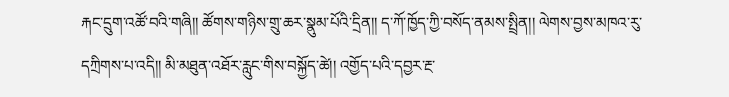རྐང་དྲུག་འཚོ་བའི་གཞི།། ཚོགས་གཉིས་གྲུ་ཆར་སྣུམ་པོའི་དྲིན།། ད་ཀོ་ཁྱོད་ཀྱི་བསོད་ནམས་སྤྲིན།། ལེགས་བྱས་མཁའ་རུ་དཀྲིགས་པ་འདི།། མི་མཐུན་འཐོར་རླུང་གིས་བསྐྱོད་ཚེ།། འགྱོད་པའི་དབྱར་རྔ་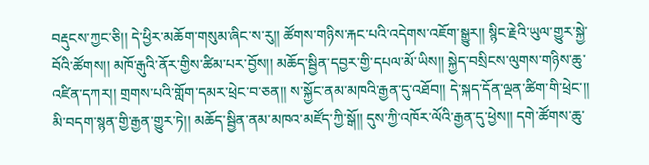བརྡུངས་ཀྱང་ཅི།། དེ་ཕྱིར་མཆོག་གསུམ་ཞིང་ས་རུ།། ཚོགས་གཉིས་རྐང་པའི་འདེགས་འཇོག་སྒྱུར།། སྙིང་རྗེའི་ཡུལ་གྱུར་སྐྱེ་བོའི་ཚོགས།། མཁོ་རྒུའི་ནོར་གྱིས་ཚིམ་པར་བྱོས།། མཆོད་སྦྱིན་དབྱར་གྱི་དཔལ་མོ་ཡིས།། སྐྱེད་བསྲིངས་ལུགས་གཉིས་ཆུ་འཛིན་དཀར།། གྲགས་པའི་གློག་དམར་ཕྲེང་བ་ཅན།། ས་སྐྱོང་ནམ་མཁའི་རྒྱན་དུ་འཐོབ།། དེ་སྐད་དོན་ལྡན་ཚིག་གི་ཕྲེང་།། མི་བདག་སྙན་གྱི་རྒྱན་གྱུར་ཏེ།། མཆོད་སྦྱིན་ནམ་མཁའ་མཛོད་ཀྱི་སྒོ།། དུས་ཀྱི་འཁོར་ལོའི་རྒྱན་དུ་ཕྱེས།། དགེ་ཚོགས་ཆུ་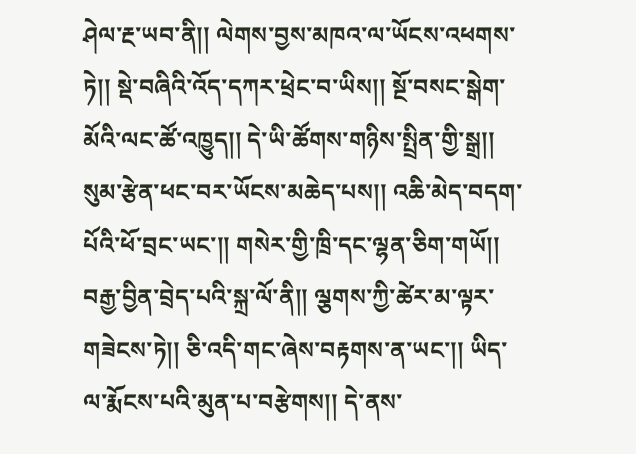ཤེལ་རྔ་ཡབ་ནི།། ལེགས་བྱས་མཁའ་ལ་ཡོངས་འཕགས་ཏེ།། སྡེ་བཞིའི་འོད་དཀར་ཕྲེང་བ་ཡིས།། སྔོ་བསང་སྒེག་མོའི་ལང་ཚོ་འཁྱུད།། དེ་ཡི་ཚོགས་གཉིས་སྤྲིན་གྱི་སྒྲ།། སུམ་རྩེན་ཕང་བར་ཡོངས་མཆེད་པས།། འཆི་མེད་བདག་པོའི་ཕོ་བྲང་ཡང་།། གསེར་གྱི་ཁྲི་དང་ལྷན་ཅིག་གཡོ།། བརྒྱ་བྱིན་བྲེད་པའི་སྐྲ་ལོ་ནི།། ལྕགས་ཀྱི་ཚེར་མ་ལྟར་གཟེངས་ཏེ།། ཅི་འདི་གང་ཞེས་བརྟགས་ན་ཡང་།། ཡིད་ལ་རྨོངས་པའི་མུན་པ་བརྩེགས།། དེ་ནས་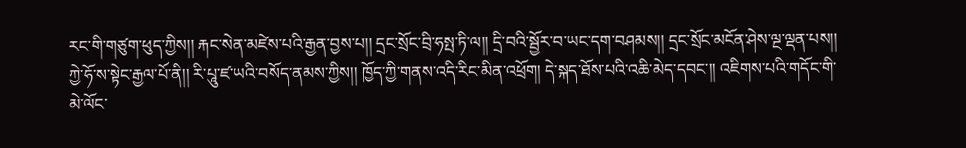རང་གི་གཙུག་ཕུད་ཀྱིས།། རྐང་སེན་མཛེས་པའི་རྒྱན་བྱས་པ།། དྲང་སྲོང་བྲི་ཧསྤ་ཏི་ལ།། དྲི་བའི་སྦྱོར་བ་ཡང་དག་བཤམས།། དྲང་སྲོང་མངོན་ཤེས་ལྔ་ལྡན་པས།། ཀྱེ་ཧོ་ས་སྟེང་རྒྱལ་པོ་ནི།། རི་པཱུ་ཛ་ཡའི་བསོད་ནམས་ཀྱིས།། ཁྱོད་ཀྱི་གནས་འདི་རིང་མིན་འཕྲོག། དེ་སྐད་ཐོས་པའི་འཆི་མེད་དབང་།། འཇིགས་པའི་གདོང་གི་མེ་ལོང་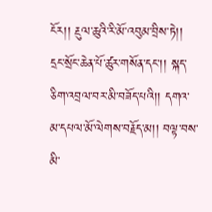ངོར།། རྔུལ་ཆུའི་རི་མོ་འབུམ་བྲིས་ཏེ།། དྲང་སྲོང་ཆེན་པོ་ཚུར་གསོན་དང་།། སྐད་ཅིག་འབྲལ་བར་མི་བཟོད་པའི།། དགའ་མ་དཔལ་མོ་ལེགས་བརྗོད་མ།། བལྟ་བས་མི་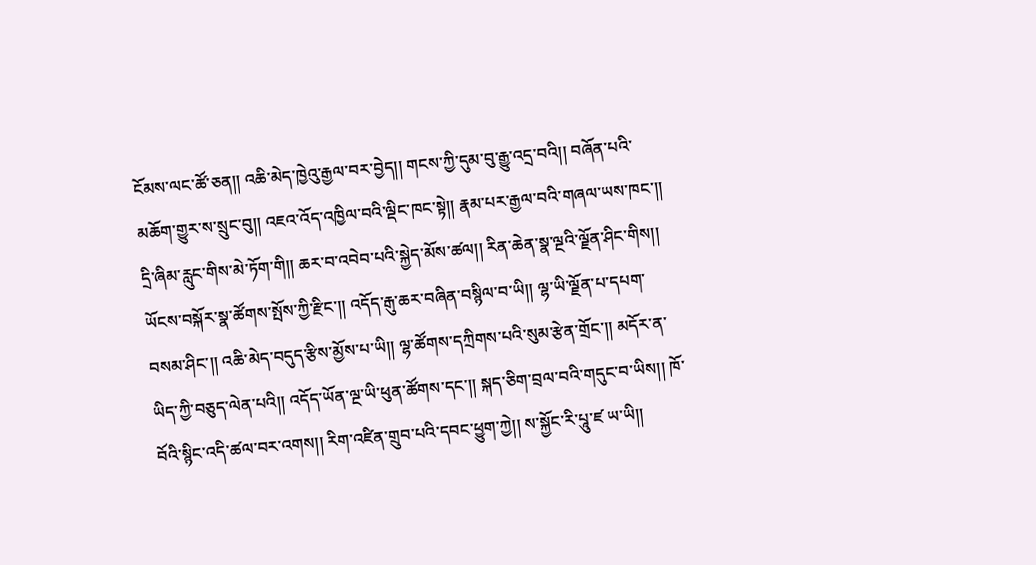ངོམས་ལང་ཚོ་ཅན།། འཆི་མེད་ཁྱེའུ་རྒྱལ་བར་བྱེད།། གངས་ཀྱི་དུམ་བུ་རྒྱུ་འདྲ་བའི།། བཞོན་པའི་མཆོག་གྱུར་ས་སྲུང་བུ།། འཇའ་འོད་འཁྱིལ་བའི་ལྡིང་ཁང་སྟེ།། རྣམ་པར་རྒྱལ་བའི་གཞལ་ཡས་ཁང་།། དྲི་ཞིམ་རླུང་གིས་མེ་ཏོག་གི།། ཆར་བ་འབེབ་པའི་སྐྱེད་མོས་ཚལ།། རིན་ཆེན་སྣ་ལྔའི་ལྗོན་ཤིང་གིས།། ཡོངས་བསྐོར་སྣ་ཚོགས་སྤོས་ཀྱི་རྫིང་།། འདོད་རྒུ་ཆར་བཞིན་བསྙིལ་བ་ཡི།། ལྷ་ཡི་ལྗོན་པ་དཔག་བསམ་ཤིང་།། འཆི་མེད་བདུད་རྩིས་མྱོས་པ་ཡི།། ལྷ་ཚོགས་དཀྲིགས་པའི་སུམ་རྩེན་གྲོང་།། མདོར་ན་ཡིད་ཀྱི་བཅུད་ལེན་པའི།། འདོད་ཡོན་ལྔ་ཡི་ཕུན་ཚོགས་དང་།། སྐད་ཅིག་བྲལ་བའི་གདུང་བ་ཡིས།། ཁོ་བོའི་སྙིང་འདི་ཚལ་བར་འགས།། རིག་འཛིན་གྲུབ་པའི་དབང་ཕྱུག་ཀྱེ།། ས་སྐྱོང་རི་པཱུ་ཛ ཡ་ཡི།།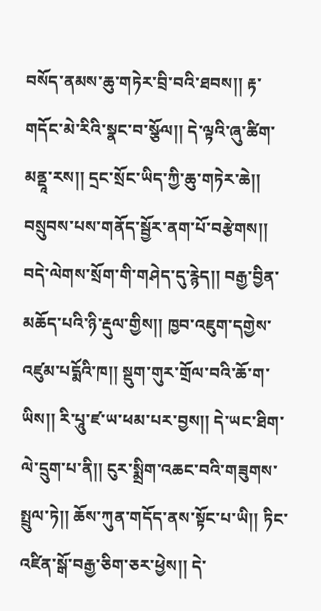བསོད་ནམས་ཆུ་གཏེར་བྲི་བའི་ཐབས།། རྟ་གདོང་མེ་རིའི་སྣང་བ་སྩོལ།། དེ་ལྟའི་ཞུ་ཚིག་མནྡཱ་རས།། དྲང་སྲོང་ཡིད་ཀྱི་ཆུ་གཏེར་ཆེ།། བསྲུབས་པས་གནོད་སྦྱོར་ནག་པོ་བརྩེགས།། བདེ་ལེགས་སྲོག་གི་གཤེད་དུ་རྙེད།། བརྒྱ་བྱིན་མཆོད་པའི་ཉི་རྡུལ་གྱིས།། ཁྱབ་འཇུག་དགྱེས་འཛུམ་པདྨོའི་ཁ།། སྡུག་གུར་གྲོལ་བའི་ཆོ་ག་ཡིས།། རི་པཱུ་ཛ་ཡ་ཕམ་པར་བྱས།། དེ་ཡང་ཐིག་ལེ་དྲུག་པ་ནི།། ངུར་སྨྲིག་འཆང་བའི་གཟུགས་སྤྲུལ་ཏེ།། ཆོས་ཀུན་གདོད་ནས་སྟོང་པ་ཡི།། ཏིང་འཛིན་སྒོ་བརྒྱ་ཅིག་ཅར་ཕྱེས།། དེ་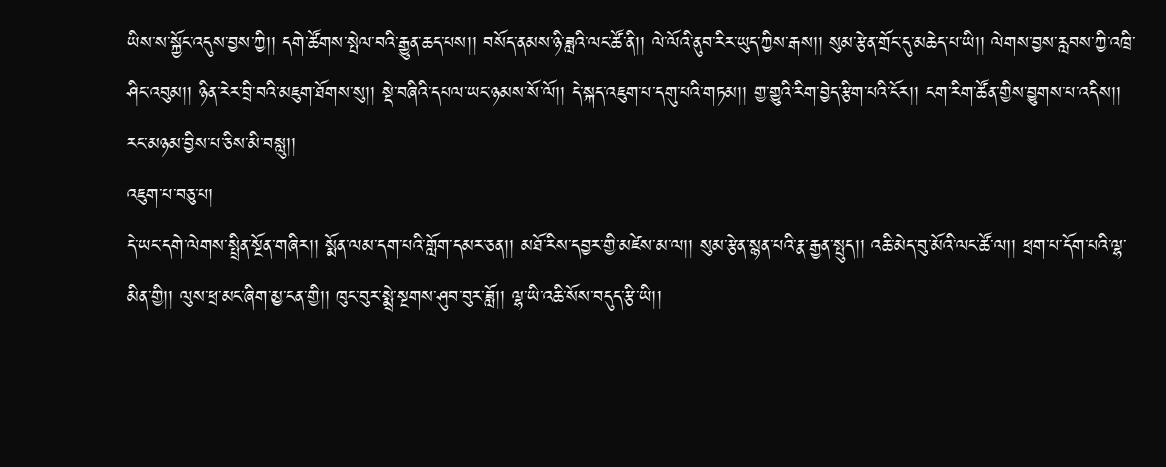ཡིས་ས་སྐྱོང་འདུས་བྱས་ཀྱི།། དགེ་ཚོགས་སྤེལ་བའི་རྒྱུན་ཆད་པས།། བསོད་ནམས་ཉི་ཟླའི་ལང་ཚོ་ནི།། ལེ་ལོའི་ནུབ་རིར་ཡུད་ཀྱིས་རྒས།། སུམ་རྩེན་གྲོང་དུ་མཆེད་པ་ཡི།། ལེགས་བྱས་རླབས་ཀྱི་འཁྲི་ཤིང་འབུམ།། ཉིན་རེར་བྲི་བའི་མཇུག་ཐོགས་སུ།། སྡེ་བཞིའི་དཔལ་ཡང་ཉམས་སོ་ལོ།། དེ་སྐད་འཇུག་པ་དགུ་པའི་གཏམ།། གྱ་གྱུའི་རིག་བྱེད་རྩིག་པའི་ངོར།། ངག་རིག་ཚོན་གྱིས་བྱུགས་པ་འདིས།། རང་མཉམ་བྱིས་པ་ཅིས་མི་བསླུ།།
འཇུག་པ་བཅུ་པ།
དེ་ཡང་དགེ་ལེགས་སྤྲིན་སྔོན་གཞིར།། སྨོན་ལམ་དག་པའི་གློག་དམར་ཅན།། མཐོ་རིས་དབྱར་གྱི་མཛེས་མ་ལ།། སུམ་རྩེན་སྙན་པའི་རྣ་རྒྱན་སྤུད།། འཆི་མེད་བུ་མོའི་ལང་ཚོ་ལ།། ཕྲག་པ་དོག་པའི་ལྷ་མིན་གྱི།། ལུས་ཕྲ་མང་ཞིག་མྱ་ངན་གྱི།། ཁུང་བུར་སྨྲེ་སྔགས་ཤུབ་བུར་ཟློ།། ལྷ་ཡི་འཆི་སོས་བདུད་རྩི་ཡི།།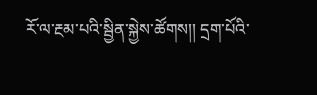རོ་ལ་རྔམ་པའི་སྦྱིན་སྐྱེས་ཚོགས།། དྲག་པོའི་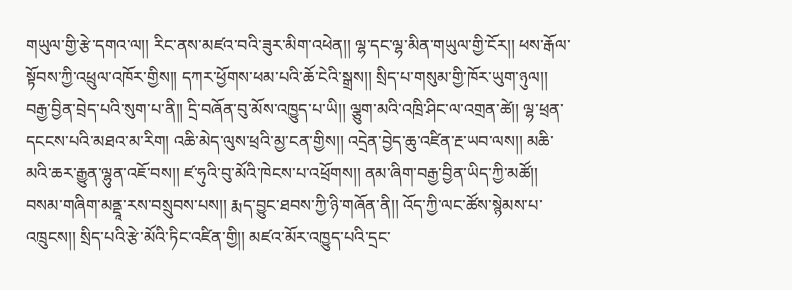གཡུལ་གྱི་རྩེ་དགའ་ལ།། རིང་ནས་མཛའ་བའི་ཟུར་མིག་འཕེན།། ལྷ་དང་ལྷ་མིན་གཡུལ་གྱི་ངོར།། ཕས་རྒོལ་སྟོབས་ཀྱི་འཕྲུལ་འཁོར་གྱིས།། དཀར་ཕྱོགས་ཕམ་པའི་ཆོ་ངེའི་སྒྲས།། སྲིད་པ་གསུམ་གྱི་ཁོར་ཡུག་ཉུལ།། བརྒྱ་བྱིན་བྲེད་པའི་སུག་པ་ནི།། དྲི་བཞོན་བུ་མོས་འཁྱུད་པ་ཡི།། ལྕུག་མའི་འཁྲི་ཤིང་ལ་འགྲན་ཚེ།། ལྷ་ཕྲན་དངངས་པའི་མཐའ་མ་རིག། འཆི་མེད་ལུས་ཕྲའི་མྱ་ངན་གྱིས།། འདྲེན་བྱེད་ཆུ་འཛིན་རྔ་ཡབ་ལས།། མཆི་མའི་ཆར་རྒྱུན་ལྷུན་འཇོ་བས།། ཛ་ཧུའི་བུ་མོའི་ཁེངས་པ་འཕྲོགས།། ནམ་ཞིག་བརྒྱ་བྱིན་ཡིད་ཀྱི་མཚོ།། བསམ་གཞིག་མནྡཱ་རས་བསྲུབས་པས།། རྨད་བྱུང་ཐབས་ཀྱི་ཉི་གཞོན་ནི།། འོད་ཀྱི་ལང་ཚོས་སྙེམས་པ་འཁྲུངས།། སྲིད་པའི་རྩེ་མོའི་ཏིང་འཛིན་གྱི།། མཛའ་མོར་འཁྱུད་པའི་དྲང་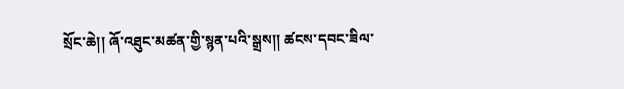སྲོང་ཆེ།། ཞོ་འཐུང་མཚན་གྱི་སྙན་པའི་སྒྲས།། ཚངས་དབང་ཟིལ་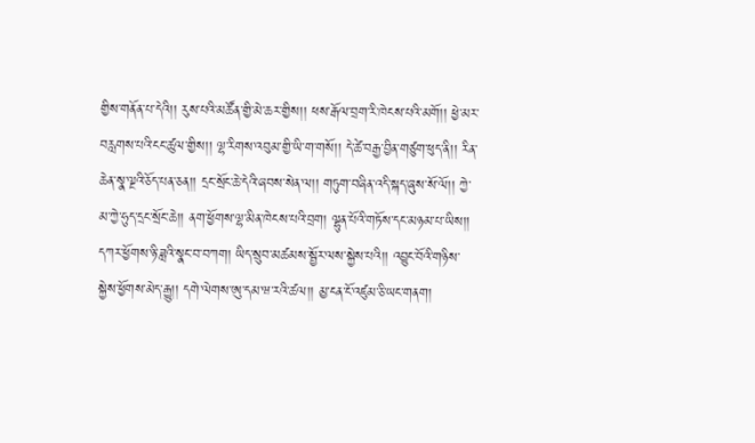གྱིས་གནོན་པ་དེའི།། རུས་པའི་མཚོན་གྱི་མེ་ཆར་གྱིས།། ཕས་རྒོལ་བྲག་རི་ཁེངས་པའི་མགོ།། ཕྱེ་མར་བརླགས་པའི་ངང་ཚུལ་གྱིས།། ལྷ་རིགས་འབུམ་གྱི་ཡི་ག་གསོ།། དེ་ཚེ་བརྒྱ་བྱིན་གཙུག་ཕུད་ནི།། རིན་ཆེན་སྣ་ལྔའི་ཅོད་པན་ཅན།། དྲང་སྲོང་ཆེ་དེའི་ཞབས་སེན་ལ།། གཏུག་བཞིན་འདི་སྐད་ཞུས་སོ་ལོ།། ཀྱེ་མ་ཀྱེ་ཧུད་དྲང་སྲོང་ཆེ།། ནག་ཕྱོགས་ལྷ་མིན་ཁེངས་པའི་བྲག། ལྷུན་པོའི་གཏོས་དང་མཉམ་པ་ཡིས།། དཀར་ཕྱོགས་ཉི་ཟླའི་སྣང་བ་བཀག། ཡིད་སྲུབ་མཚམས་སྦྱོར་ལས་སྐྱེས་པའི།། འབྱུང་བོའི་གཉིས་སྐྱེས་ཕྱོགས་མེད་རྒྱུ།། དགེ་ལེགས་ཨུ་དམ་ཝ་རའི་ཚལ།། མྱ་ངན་ངོ་འཛུམ་ཅི་ཡང་གནག།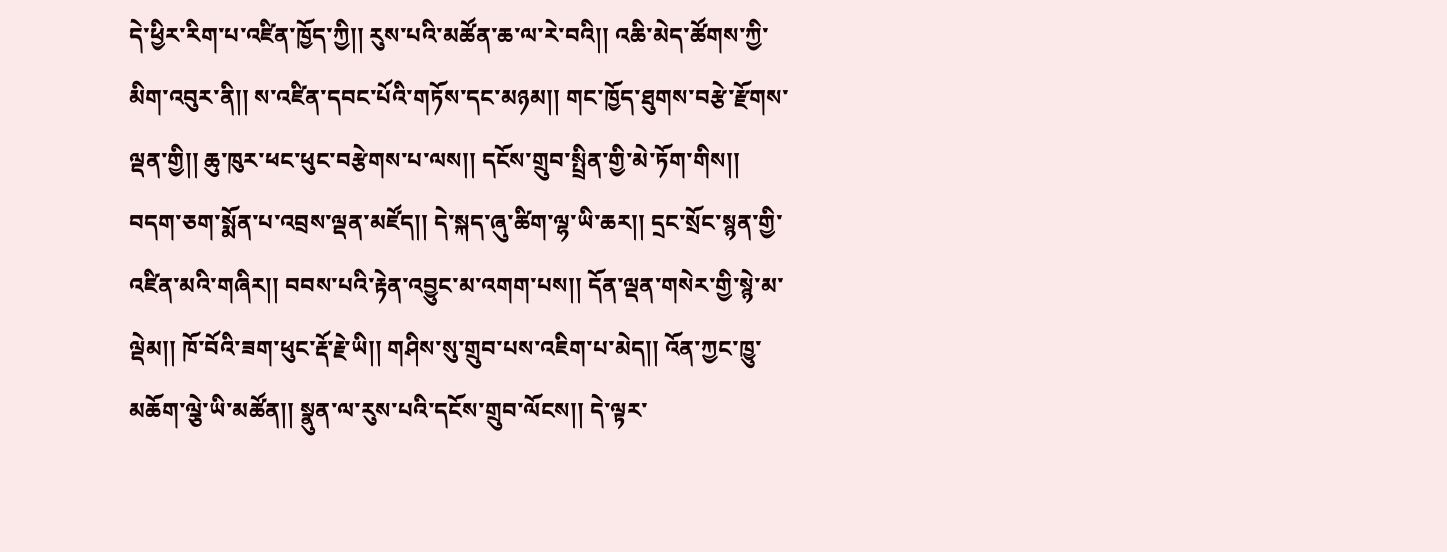དེ་ཕྱིར་རིག་པ་འཛིན་ཁྱོད་ཀྱི།། རུས་པའི་མཚོན་ཆ་ལ་རེ་བའི།། འཆི་མེད་ཚོགས་ཀྱི་མིག་འབུར་ནི།། ས་འཛིན་དབང་པོའི་གཏོས་དང་མཉམ།། གང་ཁྱོད་ཐུགས་བརྩེ་རྫོགས་ལྡན་གྱི།། ཆུ་ཁུར་ཕང་ཕུང་བརྩེགས་པ་ལས།། དངོས་གྲུབ་སྤྲིན་གྱི་མེ་ཏོག་གིས།། བདག་ཅག་སྨོན་པ་འབྲས་ལྡན་མཛོད།། དེ་སྐད་ཞུ་ཚིག་ལྷ་ཡི་ཆར།། དྲང་སྲོང་སྙན་གྱི་འཛིན་མའི་གཞིར།། བབས་པའི་རྟེན་འབྱུང་མ་འགག་པས།། དོན་ལྡན་གསེར་གྱི་སྙེ་མ་ལྡེམ།། ཁོ་བོའི་ཟག་ཕུང་རྡོ་རྗེ་ཡི།། གཤིས་སུ་གྲུབ་པས་འཇིག་པ་མེད།། འོན་ཀྱང་ཁྱུ་མཆོག་ལྕེ་ཡི་མཚོན།། སྣུན་ལ་རུས་པའི་དངོས་གྲུབ་ལོངས།། དེ་ལྟར་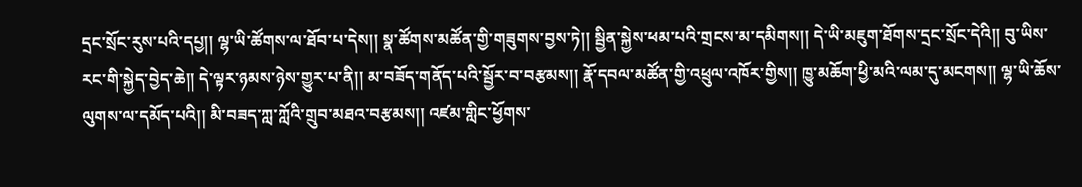དྲང་སྲོང་རུས་པའི་དཔྱ།། ལྷ་ཡི་ཚོགས་ལ་ཐོབ་པ་དེས།། སྣ་ཚོགས་མཚོན་གྱི་གཟུགས་བྱས་ཏེ།། སྦྱིན་སྐྱེས་ཕམ་པའི་གྲངས་མ་དམིགས།། དེ་ཡི་མཇུག་ཐོགས་དྲང་སྲོང་དེའི།། བུ་ཡིས་རང་གི་སྐྱེད་བྱེད་ཆེ།། དེ་ལྟར་ཉམས་ཉེས་གྱུར་པ་ནི།། མ་བཟོད་གནོད་པའི་སྦྱོར་བ་བརྩམས།། རྣོ་དབལ་མཚོན་གྱི་འཕྲུལ་འཁོར་གྱིས།། ཁྱུ་མཆོག་ཕྱི་མའི་ལམ་དུ་མངགས།། ལྷ་ཡི་ཆོས་ལུགས་ལ་དམོད་པའི།། མི་བཟད་ཀླ་ཀློའི་གྲུབ་མཐའ་བརྩམས།། འཛམ་གླིང་ཕྱོགས་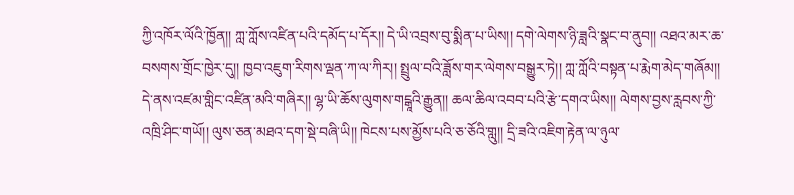ཀྱི་འཁོར་ལོའི་ཁྱོན།། ཀླ་ཀློས་འཛིན་པའི་དམོད་པ་དོར།། དེ་ཡི་འབྲས་བུ་སྨིན་པ་ཡིས།། དགེ་ལེགས་ཉི་ཟླའི་སྣང་བ་ནུབ།། འཐའ་མར་ཆ་བསགས་གྲོང་ཁྱེར་དུ།། ཁྱབ་འཇུག་རིགས་ལྡན་ཀ་ལ་ཀིར།། སྤྲུལ་བའི་ཟློས་གར་ལེགས་བསྒྱུར་ཏེ།། ཀླ་ཀློའི་བསྟན་པ་རྨེག་མེད་གཞོམ།། དེ་ནས་འཛམ་གླིང་འཛིན་མའི་གཞིར།། ལྷ་ཡི་ཆོས་ལུགས་གངྒཱའི་རྒྱུན།། ཆལ་ཆིལ་འབབ་པའི་རྩེ་དགའ་ཡིས།། ལེགས་བྱས་རླབས་ཀྱི་འཁྲི་ཤིང་གཡོ།། ལུས་ཅན་མཐའ་དག་སྡེ་བཞི་ཡི།། ཁེངས་པས་མྱོས་པའི་ཅ་ཅོའི་གླུ།། དྲི་ཟའི་འཇིག་རྟེན་ལ་ཉུལ་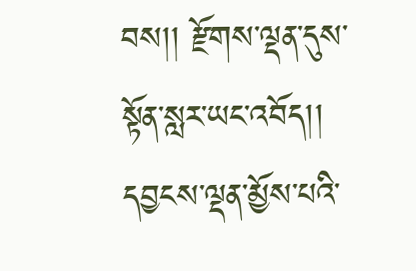བས།། རྫོགས་ལྡན་དུས་སྟོན་སླར་ཡང་འབོད།། དབྱངས་ལྡན་མྱོས་པའི་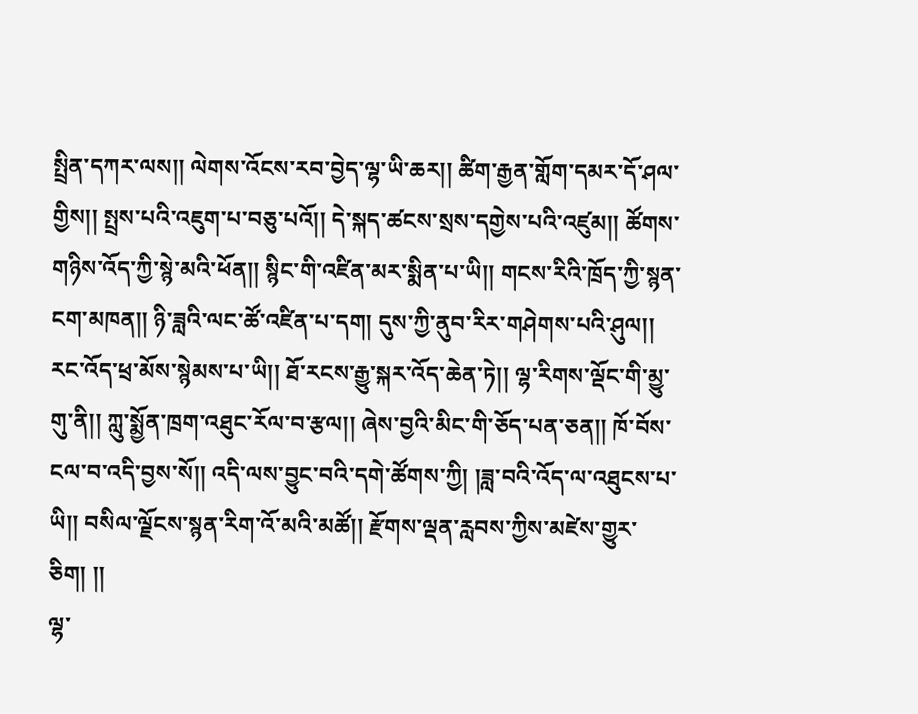སྤྲིན་དཀར་ལས།། ལེགས་འོངས་རབ་བྱེད་ལྷ་ཡི་ཆར།། ཚིག་རྒྱན་གློག་དམར་དོ་ཤལ་གྱིས།། སྤྲས་པའི་འཇུག་པ་བཅུ་པའོ།། དེ་སྐད་ཚངས་སྲས་དགྱེས་པའི་འཛུམ།། ཚོགས་གཉིས་འོད་ཀྱི་སྙེ་མའི་ཕོན།། སྙིང་གི་འཛིན་མར་སྨིན་པ་ཡི།། གངས་རིའི་ཁྲོད་ཀྱི་སྙན་ངག་མཁན།། ཉི་ཟླའི་ལང་ཚོ་འཛིན་པ་དག། དུས་ཀྱི་ནུབ་རིར་གཤེགས་པའི་ཤུལ།། རང་འོད་ཕྲ་མོས་སྙེམས་པ་ཡི།། ཐོ་རངས་རྒྱུ་སྐར་འོད་ཆེན་ཏེ།། ལྷ་རིགས་ལྡོང་གི་མྱུ་གུ་ནི།། ཀླུ་སྨྱོན་ཁྲག་འཐུང་རོལ་བ་རྩལ།། ཞེས་བྱའི་མིང་གི་ཅོད་པན་ཅན།། ཁོ་བོས་ངལ་བ་འདི་བྱས་སོ།། འདི་ལས་བྱུང་བའི་དགེ་ཚོགས་ཀྱི། །ཟླ་བའི་འོད་ལ་འཐུངས་པ་ཡི།། བསིལ་ལྗོངས་སྙན་རིག་འོ་མའི་མཚོ།། རྫོགས་ལྡན་རླབས་ཀྱིས་མཛེས་གྱུར་ཅིག། །།
ལྷ་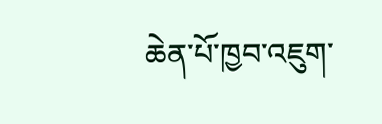ཆེན་པོ་ཁྱབ་འཇུག་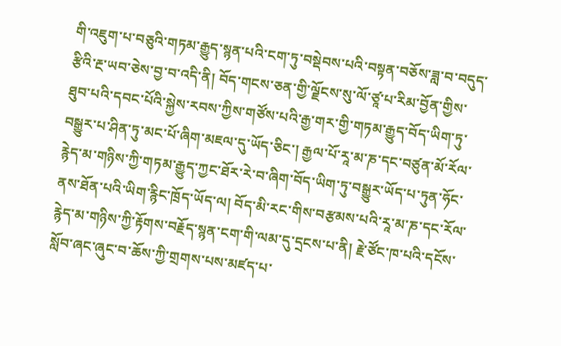གི་འཇུག་པ་བཅུའི་གཏམ་རྒྱུད་སྙན་པའི་ངག་ཏུ་བསྡེབས་པའི་བསྟན་བཅོས་ཟླ་བ་བདུད་རྩིའི་རྔ་ཡབ་ཅེས་བྱ་བ་འདི་ནི། བོད་གངས་ཅན་གྱི་ལྗོངས་སུ་ལོ་ཙཱ་པ་རིམ་བྱོན་གྱིས་ཐུབ་པའི་དབང་པོའི་སྐྱེས་རབས་ཀྱིས་གཙོས་པའི་རྒྱ་གར་གྱི་གཏམ་རྒྱུད་བོད་ཡིག་ཏུ་བསྒྱུར་པ་ཤིན་ཏུ་མང་པོ་ཞིག་མཇལ་དུ་ཡོད་ཅིང་། རྒྱལ་པོ་རཱ་མ་ཎ་དང་བཙུན་མོ་རོལ་རྙེད་མ་གཉིས་ཀྱི་གཏམ་རྒྱུད་ཀྱང་ཐོར་རེ་བ་ཞིག་བོད་ཡིག་ཏུ་བསྒྱུར་ཡོད་པ་ཏུན་ཧོང་ནས་ཐོན་པའི་ཡིག་རྙིང་ཁྲོད་ཡོད་ལ། བོད་མི་རང་གིས་བརྩམས་པའི་རཱ་མ་ཎ་དང་རོལ་རྙེད་མ་གཉིས་ཀྱི་རྟོགས་བརྗོད་སྙན་ངག་གི་ལམ་དུ་དྲངས་པ་ནི། རྗེ་ཙོང་ཁ་པའི་དངོས་སློབ་ཞང་ཞུང་བ་ཆོས་ཀྱི་གྲགས་པས་མཛད་པ་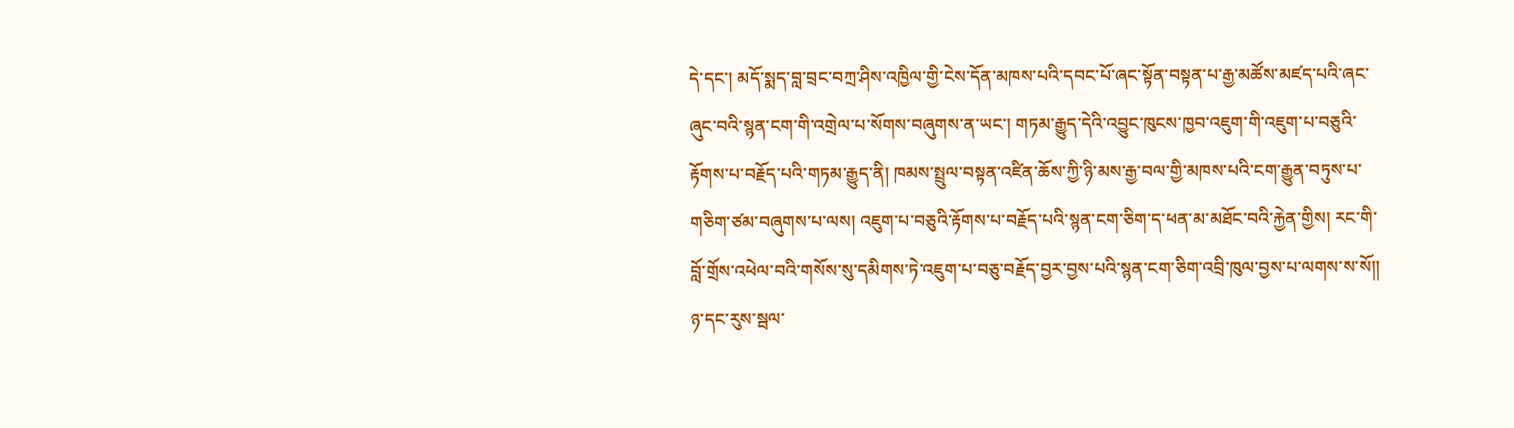དེ་དང་། མདོ་སྨད་བླ་བྲང་བཀྲ་ཤིས་འཁྱིལ་གྱི་ངེས་དོན་མཁས་པའི་དབང་པོ་ཞང་སྟོན་བསྟན་པ་རྒྱ་མཚོས་མཛད་པའི་ཞང་ཞུང་བའི་སྙན་ངག་གི་འགྲེལ་པ་སོགས་བཞུགས་ན་ཡང་། གཏམ་རྒྱུད་དེའི་འབྱུང་ཁུངས་ཁྱབ་འཇུག་གི་འཇུག་པ་བཅུའི་རྟོགས་པ་བརྗོད་པའི་གཏམ་རྒྱུད་ནི། ཁམས་སྤྲུལ་བསྟན་འཛིན་ཆོས་ཀྱི་ཉི་མས་རྒྱ་བལ་གྱི་མཁས་པའི་ངག་རྒྱུན་བཏུས་པ་གཅིག་ཙམ་བཞུགས་པ་ལས། འཇུག་པ་བཅུའི་རྟོགས་པ་བརྗོད་པའི་སྙན་ངག་ཅིག་ད་ཕན་མ་མཐོང་བའི་རྐྱེན་གྱིས། རང་གི་བློ་གྲོས་འཕེལ་བའི་གསོས་སུ་དམིགས་ཏེ་འཇུག་པ་བཅུ་བརྗོད་བྱར་བྱས་པའི་སྙན་ངག་ཅིག་འབྲི་ཁུལ་བྱས་པ་ལགས་ས་སོ།།
ཉ་དང་རུས་སྦལ་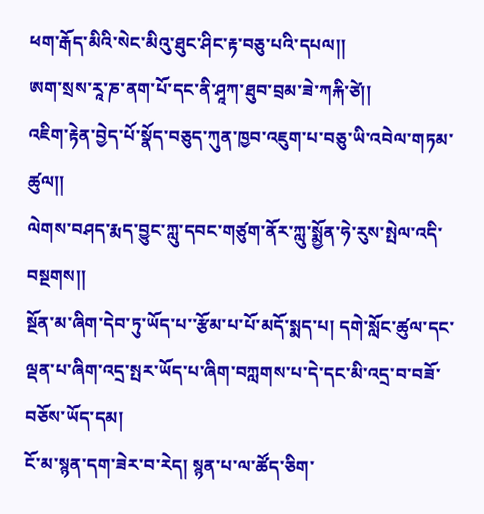ཕག་རྒོད་མིའི་སེང་མིའུ་ཐུང་ཤིང་རྟ་བཅུ་པའི་དཔལ།།
ཨག་སྲས་རཱ་ཎ་ནག་པོ་དང་ནི་ཤཱཀ་ཐུབ་བྲམ་ཟེ་ཀརྐི་ཙེ།།
འཇིག་རྟེན་བྱེད་པོ་སྣོད་བཅུད་ཀུན་ཁྱབ་འཇུག་པ་བཅུ་ཡི་འབེལ་གཏམ་ཚུལ།།
ལེགས་བཤད་རྨད་བྱུང་ཀླུ་དབང་གཙུག་ནོར་ཀླུ་སྨྱོན་ཧེ་རུས་སྤེལ་འདི་བསྔགས།།
སྔོན་མ་ཞིག་དེབ་ཏུ་ཡོད་པ་་རྩོམ་པ་པོ་མདོ་སྨད་པ། དགེ་སློང་ཚུལ་དང་ལྡན་པ་ཞིག་འདྲ་སྤར་ཡོད་པ་ཞིག་བཀླགས་པ་དེ་དང་མི་འདྲ་བ་བཟོ་བཅོས་ཡོད་དམ།
ངོ་མ་སྙན་དག་ཟེར་བ་རེད། སྙན་པ་ལ་ཚོད་ཅིག་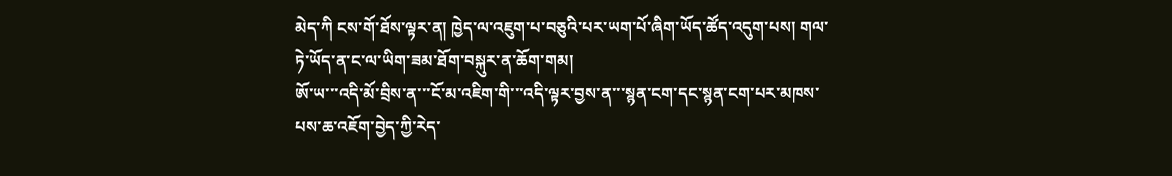མེད་ཀི ངས་གོ་ཐོས་ལྟར་ན། ཁྱེད་ལ་འཇུག་པ་བཅུའི་པར་ཡག་པོ་ཞིག་ཡོད་ཚོད་འདུག་པས། གལ་ཏེ་ཡོད་ན་ང་ལ་ཡིག་ཟམ་ཐོག་བསྐུར་ན་ཆོག་གམ།
ཨོ་ཡ་་་འདི་མོ་བྲིས་ན་་་ངོ་མ་འཇིག་གི་་་འདི་ལྟར་བྱས་ན་་་སྙན་ངག་དང་སྙན་ངག་པར་མཁས་པས་ཆ་འཇོག་བྱེད་ཀྱི་རེད་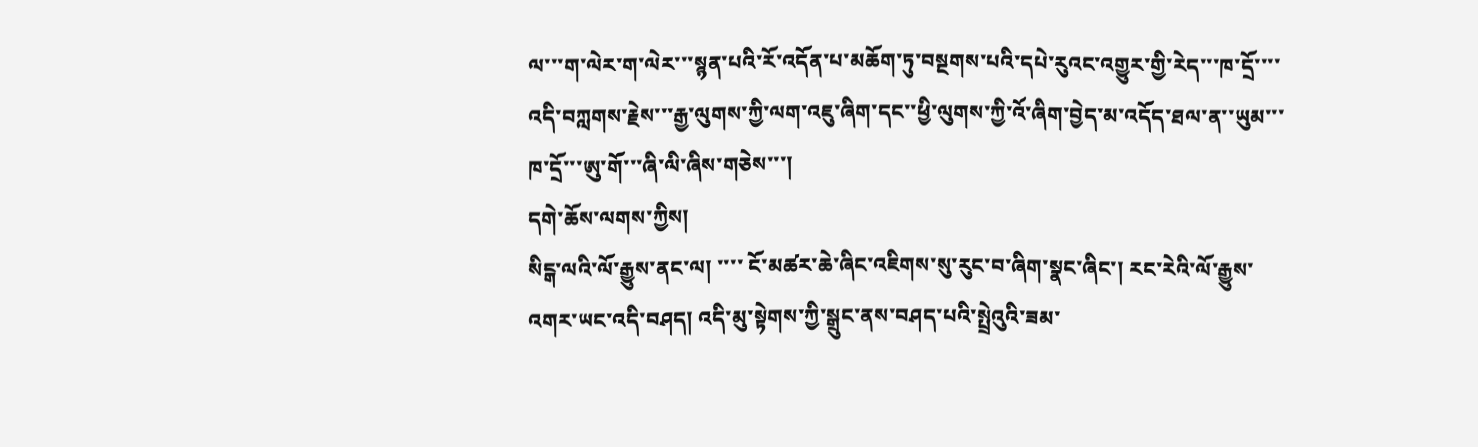ལ་་་ག་ལེར་ག་ལེར་་་སྙན་པའི་རོ་འདོན་པ་མཆོག་ཏུ་བསྔགས་པའི་དཔེ་རུའང་འགྱུར་གྱི་རེད་་་ཁ་དྲོ་་་་འདི་བཀླགས་རྗེས་་་རྒྱ་ལུགས་ཀྱི་ལག་འཇུ་ཞིག་དང་་ཕྱི་ལུགས་ཀྱི་འོ་ཞིག་བྱེད་མ་འདོད་ཐལ་ན་་ཡུམ་་་ཁ་དྲོ་་་ཨུ་གོ་་་ཞི་ལི་ཞིས་གཅེས་་་།
དགེ་ཆོས་ལགས་ཀྱིས།
སིངྒ་ལའི་ལོ་རྒྱུས་ནང་ལ། ་་་་ ངོ་མཚར་ཆེ་ཞིང་འཇིགས་སུ་རུང་བ་ཞིག་སྣང་ཞིང་། རང་རེའི་ལོ་རྒྱུས་འགར་ཡང་འདི་བཤད། འདི་མུ་སྟེགས་ཀྱི་སྒྲུང་ནས་བཤད་པའི་སྤྲེའུའི་ཟམ་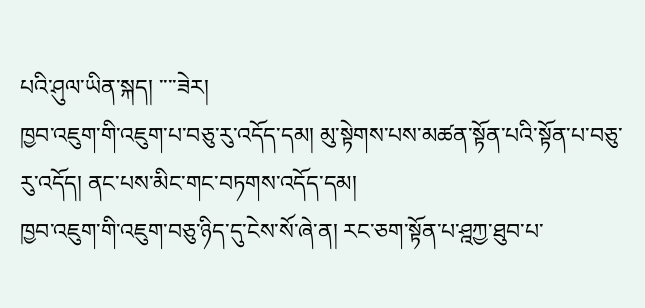པའི་ཤུལ་ཡིན་སྐད། ་་་་ཟེར།
ཁྱབ་འཇུག་གི་འཇུག་པ་བཅུ་རུ་འདོད་དམ། མུ་སྟེགས་པས་མཚན་སྟོན་པའི་སྟོན་པ་བཅུ་རུ་འདོད། ནང་པས་མིང་གང་བཏགས་འདོད་དམ།
ཁྱབ་འཇུག་གི་འཇུག་བཅུ་ཉིད་དུ་ངེས་སོ་ཞེ་ན། རང་ཅག་སྟོན་པ་ཤྰཀྱ་ཐུབ་པ་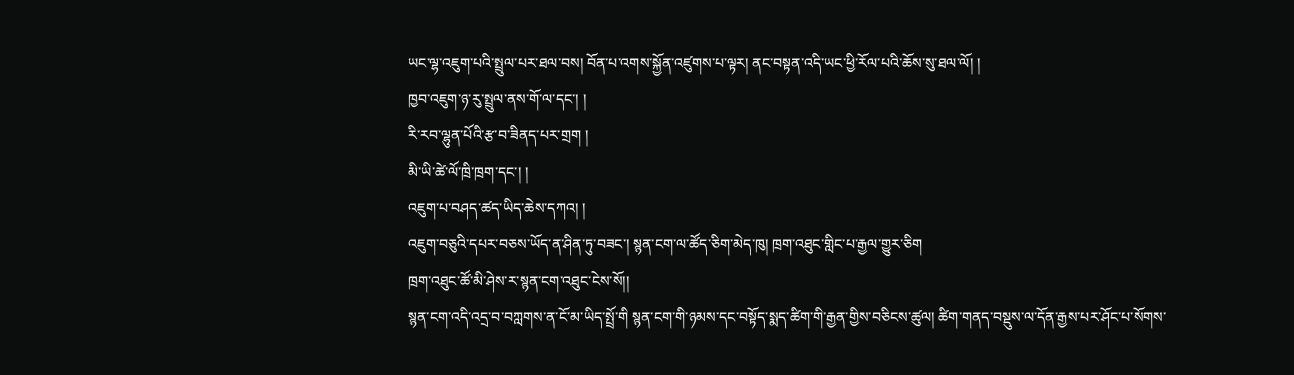ཡང་ལྷ་འཇུག་པའི་སྤྲུལ་པར་ཐལ་བས། བོན་པ་འགས་སྐྱོན་འཛུགས་པ་ལྟར། ནང་བསྟན་འདི་ཡང་ཕྱི་རོལ་པའི་ཆོས་སུ་ཐལ་ལོ། །
ཁྱབ་འཇུག་ཉ་རུ་སྤྲུལ་ནས་གོ་ལ་དང་། །
རི་རབ་ལྷུན་པོའི་རྩ་བ་ཟིནད་པར་གྲག །
མི་ཡི་ཚེ་ལོ་ཁྲི་ཁྲག་དང་། །
འཇུག་པ་བཤད་ཚད་ཡིད་ཆེས་དཀའ། །
འཇུག་བཅུའི་དཔར་བཅས་ཡོད་ན་ཤིན་ཏུ་བཟང་། སྙན་ངག་ལ་ཚོད་ཅིག་མེད་ཁུ། ཁྲག་འཐུང་གླིང་པ་རྒྱལ་གྱུར་ཅིག
ཁྲག་འཐུང་ཚོ་མི་ཤེས་ར་སྙན་ངག་འཐུང་ངེས་སོ།།
སྙན་ངག་འདི་འདྲ་བ་བཀླགས་ན་ངོ་མ་ཡིད་སྤྲོ་གི སྙན་ངག་གི་ཉམས་དང་བསྟོད་སྨད་ཚིག་གི་རྒྱན་གྱིས་བཅིངས་ཚུལ། ཚིག་གནད་བསྡུས་ལ་དོན་རྒྱས་པར་ཤོང་པ་སོགས་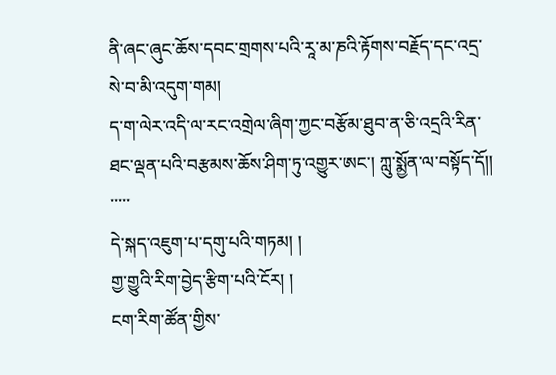ནི་ཞང་ཞུང་ཆོས་དབང་གྲགས་པའི་རཱ་མ་ཎའི་རྟོགས་བརྗོད་དང་འདྲ་སེ་བ་མི་འདུག་གམ།
ད་ག་ལེར་འདི་ལ་རང་འགྲེལ་ཞིག་ཀྱང་བརྩོམ་ཐུབ་ན་ཅི་འདྲའི་རིན་ཐང་ལྡན་པའི་བརྩམས་ཆོས་ཤིག་ཏུ་འགྱུར་ཨང་། ཀླུ་སྨྱོན་ལ་བསྟོད་དོ།།
་་་་་
དེ་སྐད་འཇུག་པ་དགུ་པའི་གཏམ། །
གྱ་གྱུའི་རིག་བྱེད་རྩིག་པའི་ངོར། །
ངག་རིག་ཚོན་གྱིས་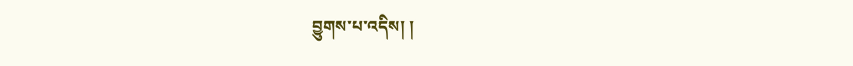བྱུགས་པ་འདིས། །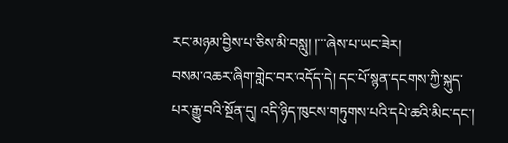རང་མཉམ་བྱིས་པ་ཅིས་མི་བསླུ། །་་་ཞེས་པ་ཡང་ཟེར།
བསམ་འཆར་ཞིག་གླེང་བར་འདོད་དེ། དང་པོ་སྙན་དངགས་ཀྱི་སྐུད་པར་རྒྱུ་བའི་སྔོན་དུ། འདི་ཉིད་ཁུངས་གཏུགས་པའི་དཔེ་ཆའི་མིང་དང་།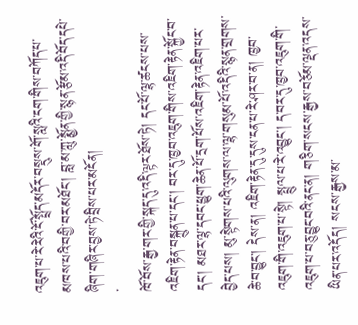འཇུག་པ་རེ་རེའི་ངོ་སྤྲོད་མདོར་བསྡུས་གོ་སླའི་ངག་གིས་བཀོད་པ་མཁས་པའི་བགྱི་བར་མཐོང་། བླ་མ་ཀླུ་སྨྱོན་གྱི་སྙན་རྩོམ་འདི་བོད་དཔེ་ཞིག་གཞིར་བྱས་ཏེ་བྲིས་པར་མངོན།
་
ཁོ་བོས་རྒྱ་གར་གྱི་སྐད་དུ་འདི་ལྟར་ཐོས་ཏེ། དང་པོ་ལྷ་ཚངས་པས་འཇིག་རྟེན་བསྐྲུན་པ་དང་། བར་དུ་ཁྱབ་འཇུག་གིས་འཇིག་རྟེན་སྐྱོང་བ་དང་། མཐར་ལྷ་དབང་ཕྱུག་ཆེན་པོ་དྲག་པོས་འཇིག་རྟེན་འཇིག་པར་བྱེད་པས། མུ་སྟེགས་པའི་ལུགས་ལ་ལྷ་གསུམ་པོ་འདིའི་སྙན་གྲགས་ཆེ་བ་བྱུང་། དེས་ན། འཇིག་རྟེན་དུ་དུས་ངན་པ་རེ་ཤར་བ་ན། ཁྱབ་འཇུག་གི་འཇུག་པ་སྟེ། སྤྲུལ་པ་རེ་འབྱུང་། ད་བར་དུ་ཁྱབ་འཇུག་གི་འཇུག་པ་བཅུ་བྱུང་བའི་ནང་ན། གཅིག་སངས་རྒྱས་བཅོམ་ལྡན་འདས་ཡིན་པར་འདོད། སངས་རྒྱས་མ་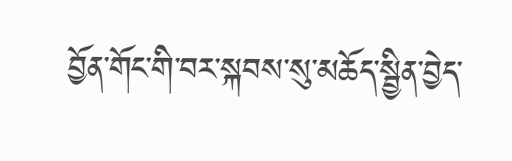བྱོན་གོང་གི་བར་སྐབས་སུ་མཆོད་སྦྱིན་བྱེད་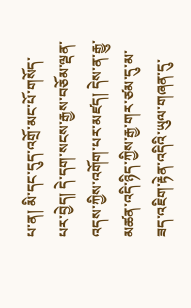པ་ན། མི་དང་དུད་འགྲོ་མང་པོ་གསོད་པར་བྱེད། དེ་དག་སངས་རྒྱས་བཅོམ་ལྡན་འདས་ཀྱིས་འགོག་པར་མཛད། དེས་ན་རྒྱུ་མཚན་འདི་ཉིད་ཀྱིས་རྒྱ་གར་ཙམ་དུ་མ་ཟད་འཇིག་རྟེན་འདིའི་ཡུལ་གཞན་དུ་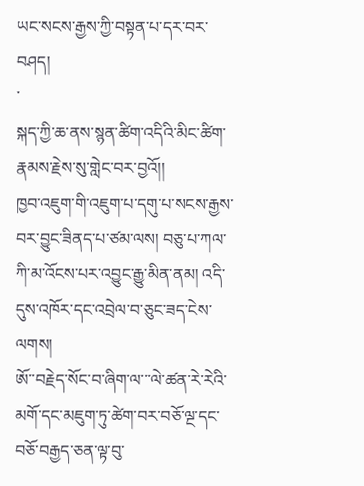ཡང་སངས་རྒྱས་ཀྱི་བསྟན་པ་དར་བར་བཤད།
་
སྐད་ཀྱི་ཆ་ནས་སྙན་ཚིག་འདིའི་མིང་ཚིག་རྣམས་རྗེས་སུ་གླེང་བར་བྱའོ།།
ཁྱབ་འཇུག་གི་འཇུག་པ་དགུ་པ་སངས་རྒྱས་བར་བྱུང་ཟིནད་པ་ཙམ་ལས། བཅུ་པ་ཀལ་ཀི་མ་འོངས་པར་འབྱུང་རྒྱུ་མིན་ནམ། འདི་དུས་འཁོར་དང་འབྲེལ་བ་ཅུང་ཟད་ངེས་ལགས།
ཨོ་་བརྗེད་སོང་བ་ཞིག་ལ་་་ལེ་ཚན་རེ་རེའི་མགོ་དང་མཇུག་ཏུ་ཚེག་བར་བཅོ་ལྔ་དང་བཅོ་བརྒྱད་ཅན་ལྟ་བུ་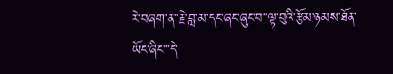རེ་བཞག་ན་་རྗེ་བླ་མ་དང་ཞང་ཞུང་བ་་ལྟ་བུའི་རྩོམ་ཉམས་ཐོན་ཡོང་ཞིང་་་དེ་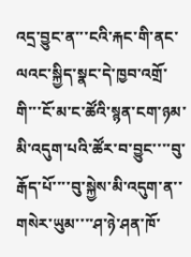འདྲ་བྱུང་ན་་་ངའི་རྐང་གི་ནང་ལའང་སྐྱིད་སྣང་དེ་ཁྱབ་འགྲོ་གི་་་ངོ་མ་ང་ཚོའི་སྙན་ངག་ཉམ་མི་འདུག་པའི་ཚོར་བ་བྱུང་་་་བུ་རྒོད་པོ་་་་བུ་སྐྱེས་མི་འདུག་ན་་གསེར་ཡུམ་་་་ཤ་ཉེ་ཤན་ཁོ་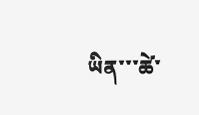ཡིན་་་ཚེ་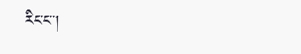རིང་ང་་།